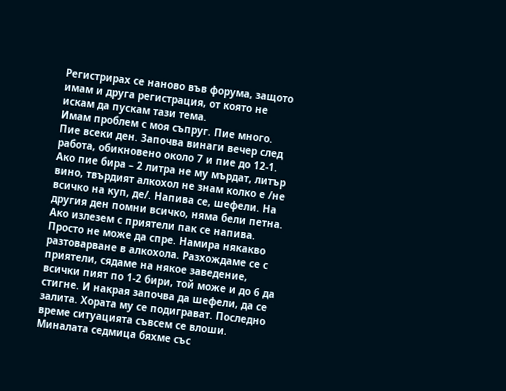Регистрирах се наново във форума, защото имам и друга регистрация, от която не искам да пускам тази тема.
Имам проблем с моя съпруг. Пие много. Пие всеки ден. Започва винаги вечер след работа, обикновено около 7 и пие до 12-1. Ако пие бира – 2 литра не му мърдат, литър вино, твърдият алкохол не знам колко е /не всичко на куп, де/. Напива се, шефели. На другия ден помни всичко, няма бели петна. Ако излезем с приятели пак се напива. Просто не може да спре. Намира някакво разтоварване в алкохола. Разхождаме се с приятели, сядаме на някое заведение, всички пият по 1-2 бири, той може и до 6 да стигне. И накрая започва да шефели, да се залита. Хората му се подиграват. Последно време ситуацията съвсем се влоши. Миналата седмица бяхме със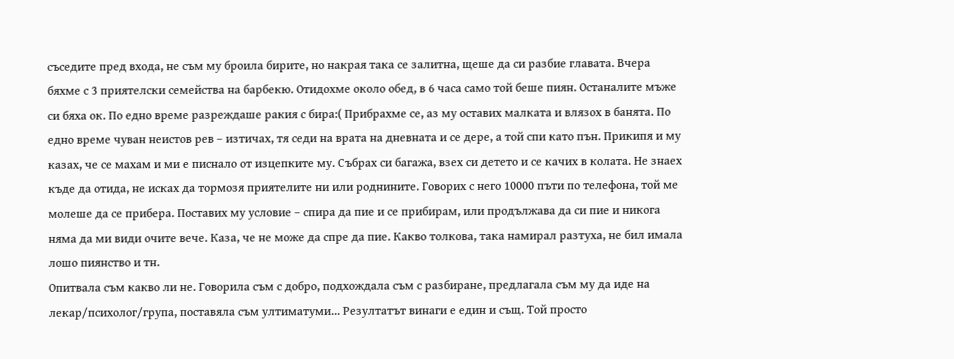съседите пред входа, не съм му броила бирите, но накрая така се залитна, щеше да си разбие главата. Вчера бяхме с 3 приятелски семейства на барбекю. Отидохме около обед, в 6 часа само той беше пиян. Останалите мъже си бяха ок. По едно време разреждаше ракия с бира:( Прибрахме се, аз му оставих малката и влязох в банята. По едно време чуван неистов рев – изтичах, тя седи на врата на дневната и се дере, а той спи като пън. Прикипя и му казах, че се махам и ми е писнало от изцепките му. Събрах си багажа, взех си детето и се качих в колата. Не знаех къде да отида, не исках да тормозя приятелите ни или роднините. Говорих с него 10000 пъти по телефона, той ме молеше да се прибера. Поставих му условие – спира да пие и се прибирам, или продължава да си пие и никога няма да ми види очите вече. Каза, че не може да спре да пие. Какво толкова, така намирал разтуха, не бил имала лошо пиянство и тн.
Опитвала съм какво ли не. Говорила съм с добро, подхождала съм с разбиране, предлагала съм му да иде на лекар/психолог/група, поставяла съм ултиматуми... Резултатът винаги е един и същ. Той просто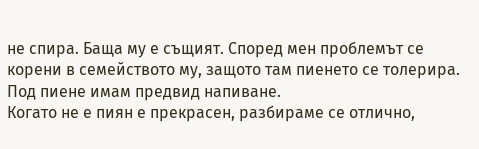не спира. Баща му е същият. Според мен проблемът се корени в семейството му, защото там пиенето се толерира. Под пиене имам предвид напиване.
Когато не е пиян е прекрасен, разбираме се отлично,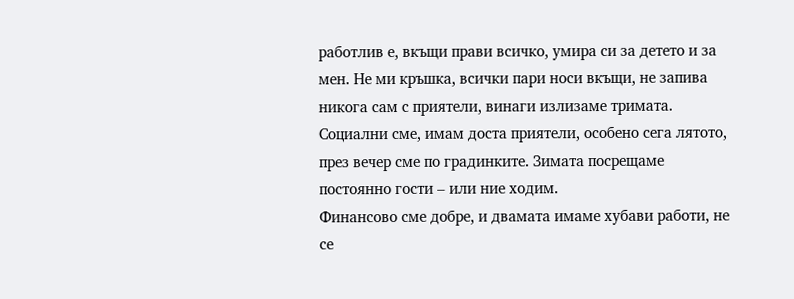работлив е, вкъщи прави всичко, умира си за детето и за мен. Не ми кръшка, всички пари носи вкъщи, не запива никога сам с приятели, винаги излизаме тримата. Социални сме, имам доста приятели, особено сега лятото, през вечер сме по градинките. Зимата посрещаме постоянно гости – или ние ходим.
Финансово сме добре, и двамата имаме хубави работи, не се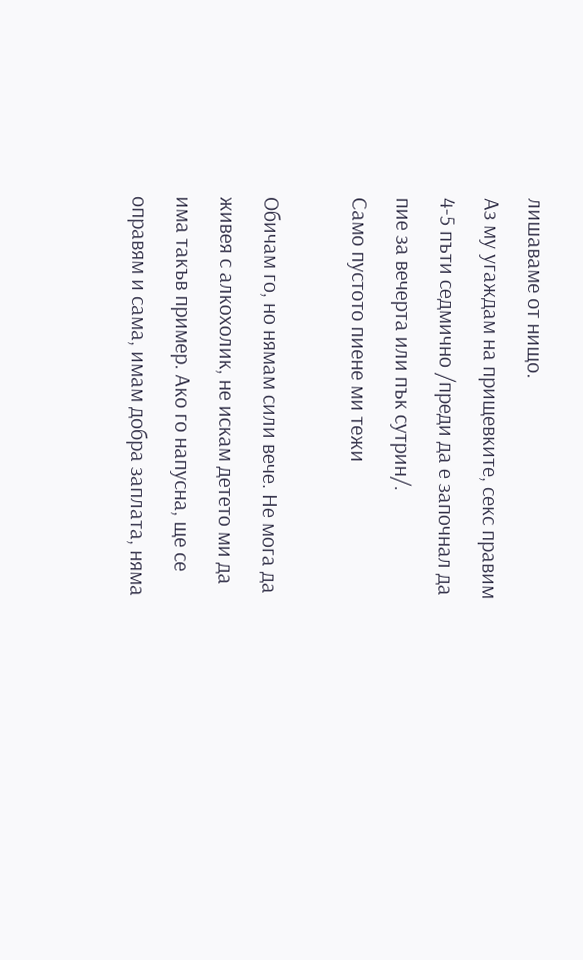лишаваме от нищо.
Аз му угаждам на прищевките, секс правим 4-5 пъти седмично /преди да е започнал да пие за вечерта или пък сутрин/.
Само пустото пиене ми тежи

Обичам го, но нямам сили вече. Не мога да живея с алкохолик, не искам детето ми да има такъв пример. Ако го напусна, ще се оправям и сама, имам добра заплата, няма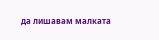да лишавам малката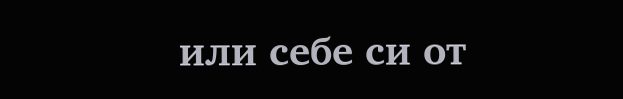или себе си от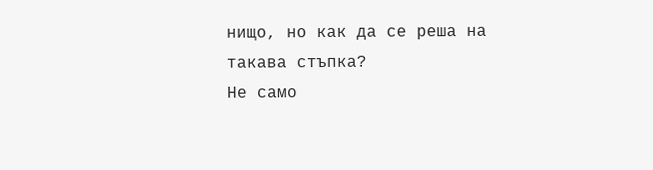нищо, но как да се реша на такава стъпка?
Не само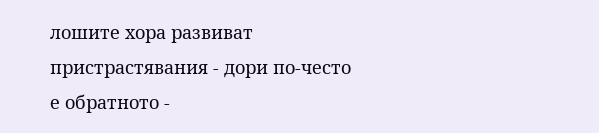лошите хора развиват пристрастявания - дори по-често е обратното -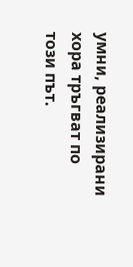умни, реализирани хора тръгват по този път.